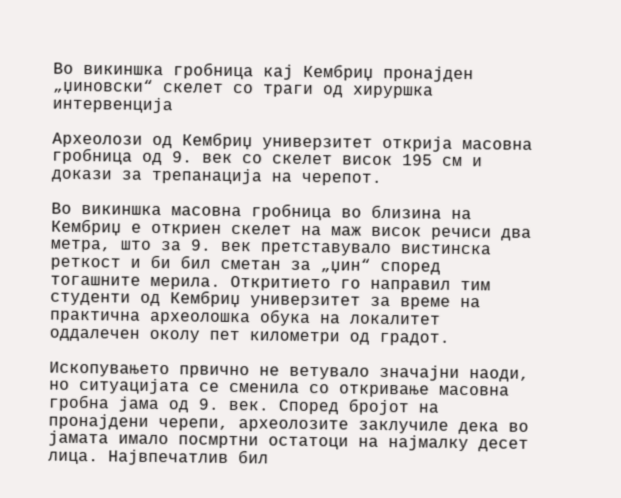Во викиншка гробница кај Кембриџ пронајден „џиновски“ скелет со траги од хируршка интервенција

Археолози од Кембриџ универзитет открија масовна гробница од 9. век со скелет висок 195 см и докази за трепанација на черепот.

Во викиншка масовна гробница во близина на Кембриџ е откриен скелет на маж висок речиси два метра, што за 9. век претставувало вистинска реткост и би бил сметан за „џин“ според тогашните мерила. Откритието го направил тим студенти од Кембриџ универзитет за време на практична археолошка обука на локалитет оддалечен околу пет километри од градот.

Ископувањето првично не ветувало значајни наоди, но ситуацијата се сменила со откривање масовна гробна јама од 9. век. Според бројот на пронајдени черепи, археолозите заклучиле дека во јамата имало посмртни остатоци на најмалку десет лица. Највпечатлив бил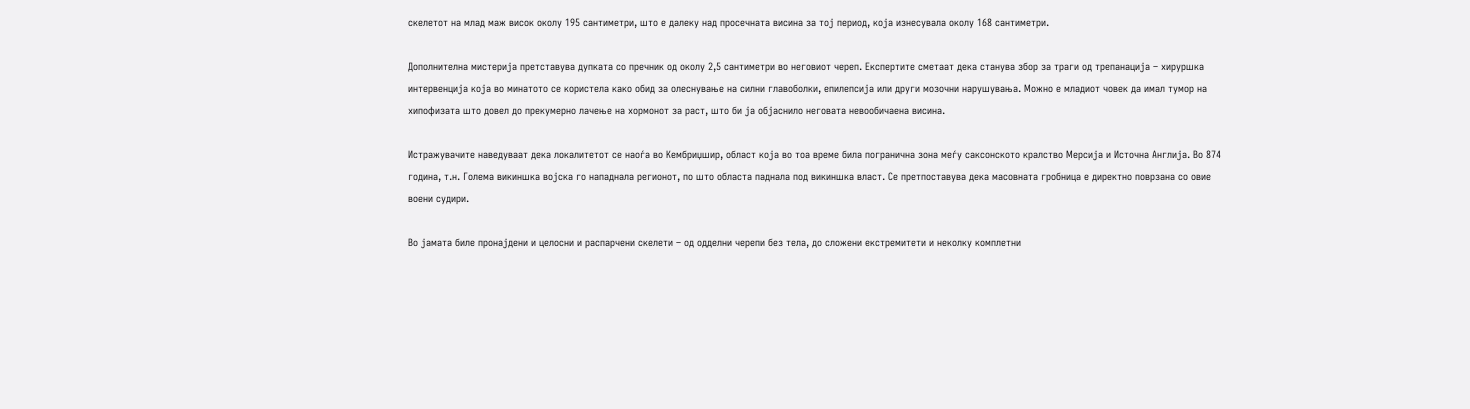скелетот на млад маж висок околу 195 сантиметри, што е далеку над просечната висина за тој период, која изнесувала околу 168 сантиметри.

Дополнителна мистерија претставува дупката со пречник од околу 2,5 сантиметри во неговиот череп. Експертите сметаат дека станува збор за траги од трепанација – хируршка интервенција која во минатото се користела како обид за олеснување на силни главоболки, епилепсија или други мозочни нарушувања. Можно е младиот човек да имал тумор на хипофизата што довел до прекумерно лачење на хормонот за раст, што би ја објаснило неговата невообичаена висина.

Истражувачите наведуваат дека локалитетот се наоѓа во Кембриџшир, област која во тоа време била погранична зона меѓу саксонското кралство Мерсија и Источна Англија. Во 874 година, т.н. Голема викиншка војска го нападнала регионот, по што областа паднала под викиншка власт. Се претпоставува дека масовната гробница е директно поврзана со овие воени судири.

Во јамата биле пронајдени и целосни и распарчени скелети – од одделни черепи без тела, до сложени екстремитети и неколку комплетни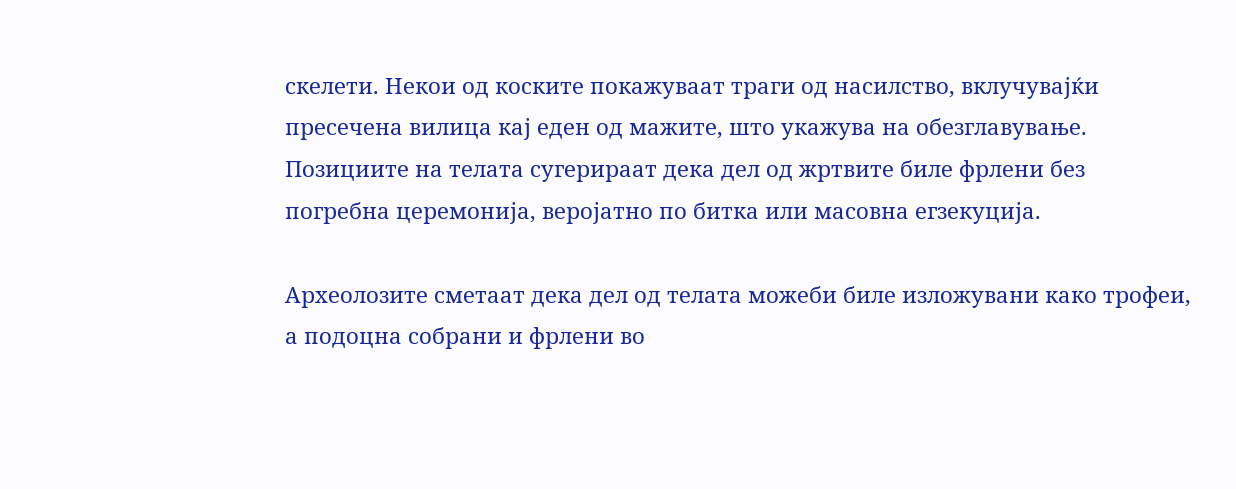скелети. Некои од коските покажуваат траги од насилство, вклучувајќи пресечена вилица кај еден од мажите, што укажува на обезглавување. Позициите на телата сугерираат дека дел од жртвите биле фрлени без погребна церемонија, веројатно по битка или масовна егзекуција.

Археолозите сметаат дека дел од телата можеби биле изложувани како трофеи, а подоцна собрани и фрлени во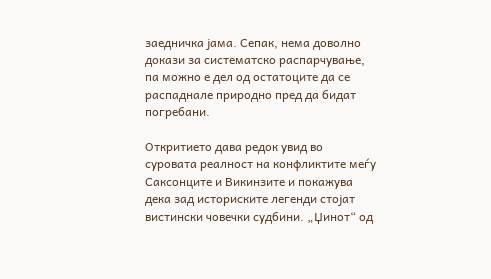заедничка јама. Сепак, нема доволно докази за систематско распарчување, па можно е дел од остатоците да се распаднале природно пред да бидат погребани.

Откритието дава редок увид во суровата реалност на конфликтите меѓу Саксонците и Викинзите и покажува дека зад историските легенди стојат вистински човечки судбини. „Џинот“ од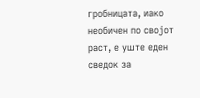гробницата, иако необичен по својот раст, е уште еден сведок за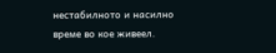нестабилното и насилно време во кое живеел.